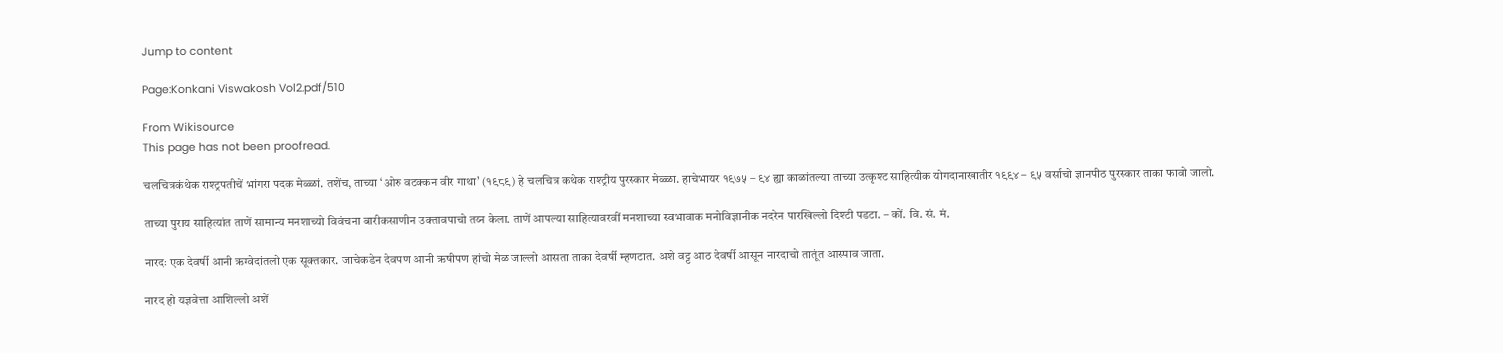Jump to content

Page:Konkani Viswakosh Vol2.pdf/510

From Wikisource
This page has not been proofread.

चलचित्रकंथेक राश्ट्रपतीचें भांगरा पदक मेळ्ळां. तशेंच, ताच्या ‘ओरु वटक्कन वीर गाथा’ (१९८९) हे चलचित्र कथेक राश्ट्रीय पुरस्कार मेळ्ळा. हाचेभायर १९७५ – ९४ ह्या काळांतल्या ताच्या उत्कृश्ट साहित्यीक योगदानाखातीर १९९४ – ९५ वर्साचो ज्ञानपीठ पुरस्कार ताका फावो जालो.

ताच्या पुराय साहित्यांत ताणें सामान्य मनशाच्यो विवंचना बारीकसाणीन उक्तावपाचो तय्न केला. ताणें आपल्या साहित्यावरवीं मनशाच्या स्वभावाक मनोविज्ञानीक नदरेन पारखिल्लो दिश्टी पडटा. – कों. वि. सं. मं.

नारदः एक देवर्षी आनी ऋग्वेदांतलो एक सूक्तकार. जाचेकडेन देवपण आनी ऋषीपण हांचो मेळ जाल्लो आसता ताका देवर्षी म्हणटात. अशे वट्ट आठ देवर्षी आसून नारदाचो तातूंत आस्पाव जाता.

नारद हो यज्ञवेत्ता आशिल्लो अशें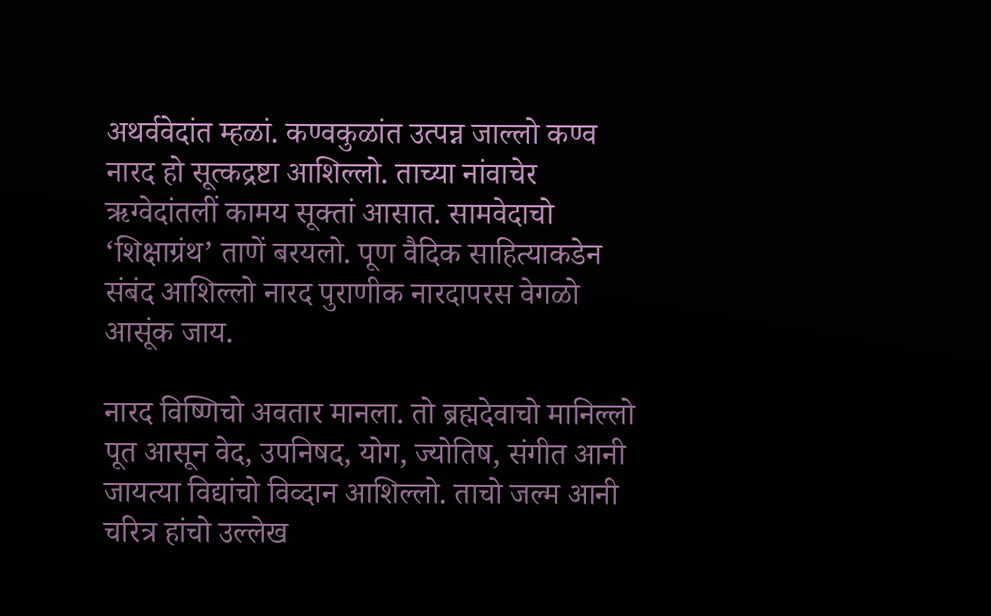अथर्ववेदांत म्हळां. कण्वकुळांत उत्पन्न जाल्लो कण्व नारद हो सूत्कद्रष्टा आशिल्लो. ताच्या नांवाचेर ऋग्वेदांतलीं कामय सूक्तां आसात. सामवेदाचो ‘शिक्षाग्रंथ’ ताणें बरयलो. पूण वैदिक साहित्याकडेन संबंद आशिल्लो नारद पुराणीक नारदापरस वेगळो आसूंक जाय.

नारद विष्णिचो अवतार मानला. तो ब्रह्मदेवाचो मानिल्लो पूत आसून वेद, उपनिषद, योग, ज्योतिष, संगीत आनी जायत्या विद्यांचो विव्दान आशिल्लो. ताचो जल्म आनी चरित्र हांचो उल्लेख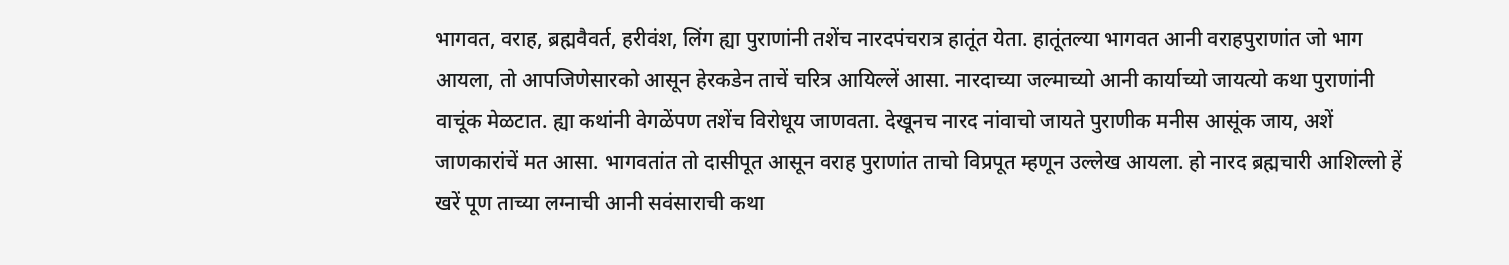भागवत, वराह, ब्रह्मवैवर्त, हरीवंश, लिंग ह्या पुराणांनी तशेंच नारदपंचरात्र हातूंत येता. हातूंतल्या भागवत आनी वराहपुराणांत जो भाग आयला, तो आपजिणेसारको आसून हेरकडेन ताचें चरित्र आयिल्लें आसा. नारदाच्या जल्माच्यो आनी कार्याच्यो जायत्यो कथा पुराणांनी वाचूंक मेळटात. ह्या कथांनी वेगळेंपण तशेंच विरोधूय जाणवता. देखूनच नारद नांवाचो जायते पुराणीक मनीस आसूंक जाय, अशें जाणकारांचें मत आसा. भागवतांत तो दासीपूत आसून वराह पुराणांत ताचो विप्रपूत म्हणून उल्लेख आयला. हो नारद ब्रह्मचारी आशिल्लो हें खरें पूण ताच्या लग्नाची आनी सवंसाराची कथा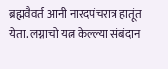ब्रह्मवैवर्त आनी नारदपंचरात्र हातूंत येता. लग्नाचो यत्न केल्ल्या संबंदान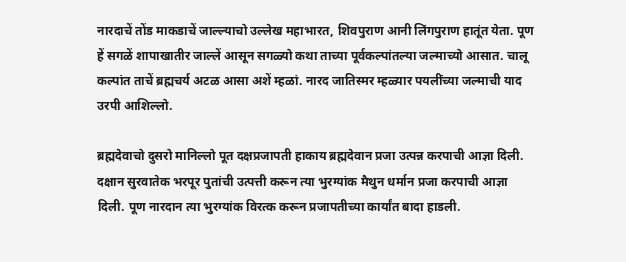नारदाचें तोंड माकडाचें जाल्ल्याचो उल्लेख महाभारत, शिवपुराण आनी लिंगपुराण हातूंत येता. पूण हें सगळें शापाखातीर जाल्लें आसून सगळ्यो कथा ताच्या पूर्वकल्पांतल्या जल्माच्यो आसात. चालू कल्पांत ताचें ब्रह्मचर्य अटळ आसा अशें म्हळां. नारद जातिस्मर म्हळ्यार पयलींच्या जल्माची याद उरपी आशिल्लो.

ब्रह्मदेवाचो दुसरो मानिल्लो पूत दक्षप्रजापती हाकाय ब्रह्मदेवान प्रजा उत्पन्न करपाची आज्ञा दिली. दक्षान सुरवातेक भरपूर पुतांची उत्पत्ती करून त्या भुरग्यांक मैथुन धर्मान प्रजा करपाची आज्ञा दिली. पूण नारदान त्या भुरग्यांक विरत्क करून प्रजापतीच्या कार्यांत बादा हाडली.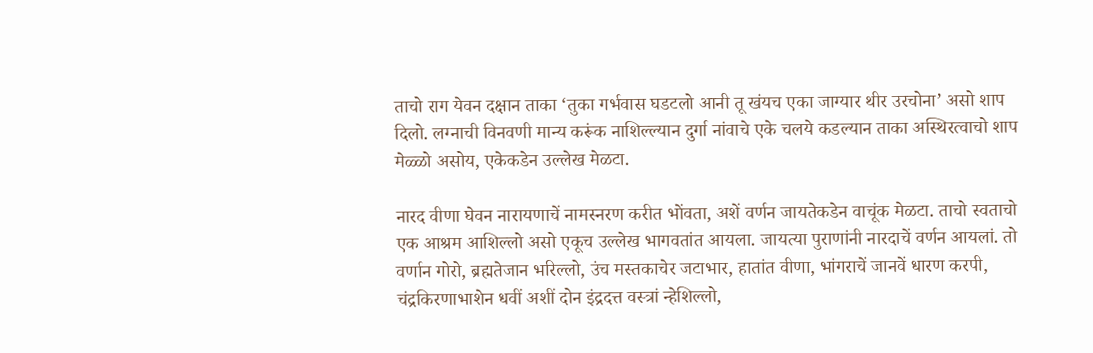ताचो राग येवन दक्षान ताका ‘तुका गर्भवास घडटलो आनी तू खंयच एका जाग्यार थीर उरचोना’ असो शाप दिलो. लग्नाची विनवणी मान्य करूंक नाशिल्ल्यान दुर्गा नांवाचे एके चलये कडल्यान ताका अस्थिरत्वाचो शाप मेळ्ळो असोय, एकेकडेन उल्लेख मेळटा.

नारद वीणा घेवन नारायणाचें नामस्नरण करीत भोंवता, अशें वर्णन जायतेकडेन वाचूंक मेळटा. ताचो स्वताचो एक आश्रम आशिल्लो असो एकूच उल्लेख भागवतांत आयला. जायत्या पुराणांनी नारदाचें वर्णन आयलां. तो वर्णान गोरो, ब्रह्मतेजान भरिल्लो, उंच मस्तकाचेर जटाभार, हातांत वीणा, भांगराचें जानवें धारण करपी, चंद्रकिरणाभाशेन धवीं अशीं दोन इंद्रदत्त वस्त्रां न्हेशिल्लो,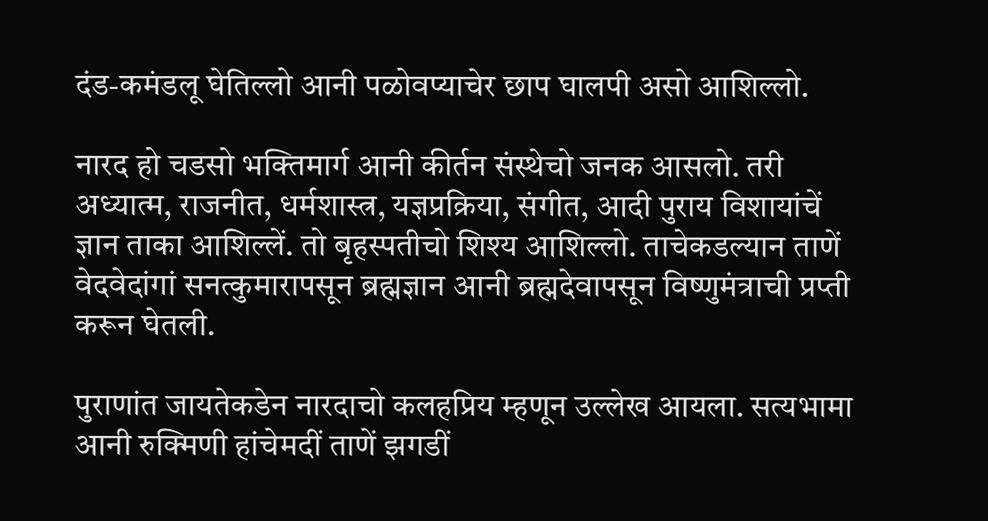दंड-कमंडलू घेतिल्लो आनी पळोवप्याचेर छाप घालपी असो आशिल्लो.

नारद हो चडसो भक्तिमार्ग आनी कीर्तन संस्थेचो जनक आसलो. तरी अध्यात्म, राजनीत, धर्मशास्त्र, यज्ञप्रक्रिया, संगीत, आदी पुराय विशायांचें ज्ञान ताका आशिल्लें. तो बृहस्पतीचो शिश्य आशिल्लो. ताचेकडल्यान ताणें वेदवेदांगां सनत्कुमारापसून ब्रह्मज्ञान आनी ब्रह्मदेवापसून विष्णुमंत्राची प्रप्ती करून घेतली.

पुराणांत जायतेकडेन नारदाचो कलहप्रिय म्हणून उल्लेख आयला. सत्यभामा आनी रुक्मिणी हांचेमदीं ताणें झगडीं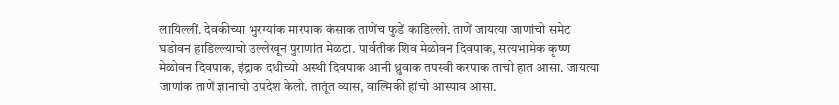लायिल्लीं. देवकीच्या भुरग्यांक मारपाक कंसाक ताणेंच फुडें काडिल्लो. ताणें जायत्या जाणांचो समेट घडोवन हाडिल्ल्याचो उल्लेखून पुराणांत मेळटा. पार्वतीक शिव मेळोवन दिवपाक, सत्यभामेक कृष्ण मेळोवन दिवपाक, इंद्राक दधीच्यो अस्थी दिवपाक आनी ध्रुवाक तपस्वी करपाक ताचो हात आसा. जायत्या जाणांक ताणें ज्ञानाचो उपदेश केलो. तातूंत व्यास, वाल्मिकी हांचो आस्पाव आसा.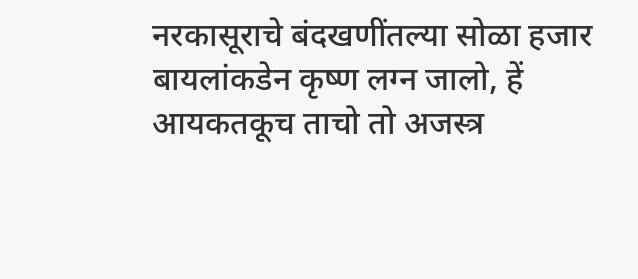नरकासूराचे बंदखणींतल्या सोळा हजार बायलांकडेन कृष्ण लग्न जालो, हें आयकतकूच ताचो तो अजस्त्र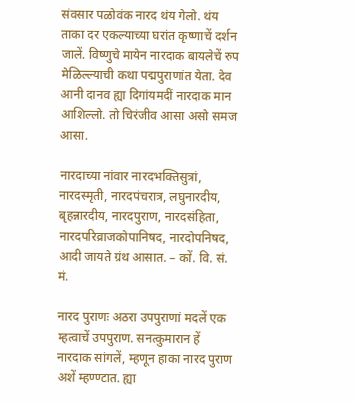संवसार पळोवंक नारद थंय गेलो. थंय ताका दर एकल्याच्या घरांत कृष्णाचें दर्शन जालें. विष्णुचे मायेन नारदाक बायलेचें रुप मेळिल्ल्याची कथा पद्मपुराणांत येता. देव आनी दानव ह्या दिगांयमदीं नारदाक मान आशिल्लो. तो चिरंजीव आसा असो समज आसा.

नारदाच्या नांवार नारदभक्तिसुत्रां, नारदस्मृती, नारदपंचरात्र, लघुनारदीय, बृहन्नारदीय, नारदपुराण, नारदसंहिता, नारदपरिव्राजकोपानिषद, नारदोपनिषद, आदी जायते ग्रंथ आसात. – कों. वि. सं. मं.

नारद पुराणः अठरा उपपुराणां मदलें एक म्हत्वाचें उपपुराण. सनत्कुमारान हें नारदाक सांगलें, म्हणून हाका नारद पुराण अशें म्हण्ण्टात. ह्या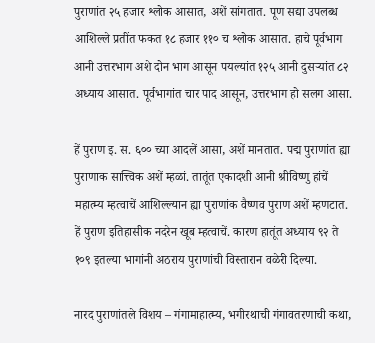पुराणांत २५ हजार श्लोक आसात, अशें सांगतात. पूण सद्या उपलब्ध आशिल्ले प्रतींत फकत १८ हजार ११० च श्लोक आसात. हाचे पूर्वभाग आनी उत्तरभाग अशे दोन भाग आसून पयल्यांत १२५ आनी दुसऱ्यांत ८२ अध्याय आसात. पूर्वभागांत चार पाद आसून, उत्तरभाग हो सलग आसा.

हें पुराण इ. स. ६०० च्या आदलें आसा, अशें मानतात. पद्म पुराणांत ह्या पुराणाक सात्त्विक अशें म्हळां. तातूंत एकादशी आनी श्रीविष्णु हांचें महात्म्य म्हत्वाचें आशिल्ल्यान ह्या पुराणांक वैष्णव पुराण अशें म्हणटात. हें पुराण इतिहासीक नदरेन खूब म्हत्वाचें. कारण हातूंत अध्याय ९२ ते १०९ इतल्या भागांनी अठराय पुराणांची विस्तारान वळेरी दिल्या.

नारद पुराणांतले विशय – गंगामाहात्म्य, भगीरथाची गंगावतरणाची कथा,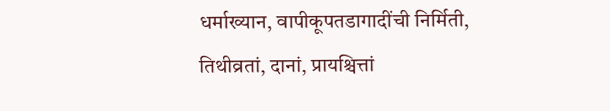धर्माख्यान, वापीकूपतडागादींची निर्मिती, तिथीव्रतां, दानां, प्रायश्चित्तां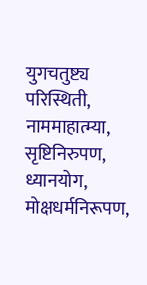युगचतुष्ट्य परिस्थिती, नाममाहात्म्या, सृष्टिनिरुपण, ध्यानयोग, मोक्षधर्मनिरूपण,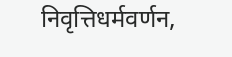निवृत्तिधर्मवर्णन,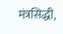मंत्रसिद्धी,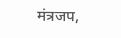मंत्रजप,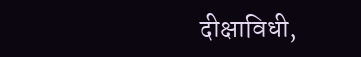दीक्षाविधी,